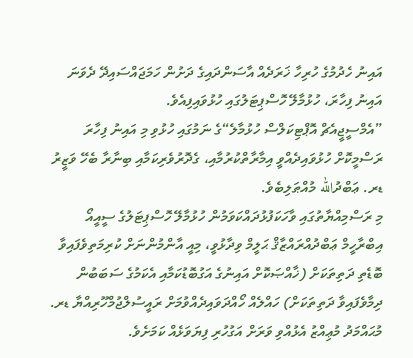އައިނު ހެދުމުގެ ހުރިހާ ޚަރަދެއް އާސަންދައިގެ ދަށުން ހަމަޖައްސައިދޭ ދެވަނަ އައިނު ފިހާރަ، ހުޅުމާލޭ ހޮސްޕިޓަލުގައި ހުޅުވައިފިއެވެ.
”އެމްސީޖީއެޗް އޮޕްޓިކަލްސް ހުޅުމާލެ“ގެ ނަމުގައި ހުޅުވި މި އައިނު ފިހާރަ ރަސްމީކޮށް ހުޅުވައިދެއްވީ އިމާރާތްކުރުމާއި، ގެދޮރުވެރިކަމާއި ބިނާރާ ބެހޭ ވަޒީރު ޑރ. ޢަބްދުالله މުއްޠަލިބެވެ.
މި ރަސްމިއްޔާތުގައި ވާހަކަފުޅުދައްކަވަމުން ހުޅުމާލޭ ހޮސްޕިޓަލުގެ ސީއީއޯ އިބްރާހީމް ޢަބްދުއްރައްޒާޤް ޙަލީމް ވިދާޅުވީ، މިއީ އާންމުންނަށް ކުރިމަތިވެފައިވާ ބޮޑެތި ދަތިތަކަށް (ޚާއްޞަކޮށް އައިނުގެ އަގުބޮޑުކަމާއި އެކަމުގެ ސަބަބުން ދިމާވެފައިވާ ދަތިތަކަށް) ހައްލެއް ހޯއްދަވައިދެއްވުމަށް ރައީސުލްޖުމްހޫރިއްޔާ ޑރ. މުޙައްމަދު މުޢިއްޒު އެޅުއްވި ވަރަށް އަގުހުރި ފިޔަވަޅެއް ކަމަށެވެ.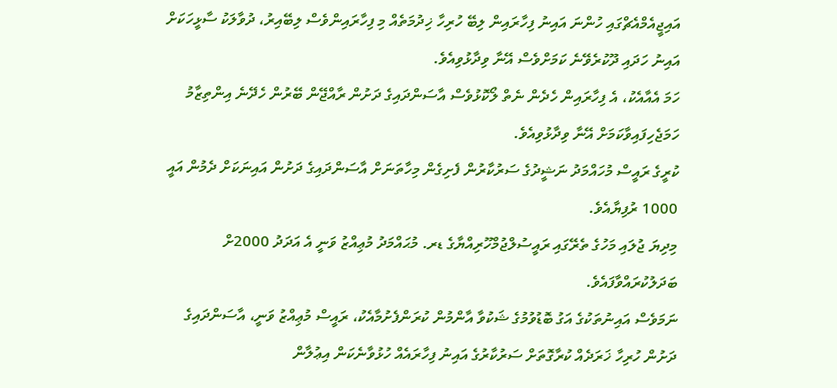އައިޖީއެމްއެޗްގައި ހުންނަ އައިނު ފިހާރައިން ލިބޭ ހުރިހާ ޚިދުމަތެއް މި ފިހާރައިންވެސް ލިބޭއިރު، ދުވާލަކު ސާޅީހަކަށް އައިނު ހަދައި ދޫކުރެވޭނެ ކަމަށްވެސް އޭނާ ވިދާޅުވިއެވެ.
ހަމަ އެއާއެކު، އެ ފިހާރައިން ހެދެން ނެތް ލޯކޮޅުވެސް އާސަންދައިގެ ދަށުން ރާއްޖޭން ބޭރުން ހެދޭނެ އިންތިޒާމު ހަމަޖެހިފައިވާކަމަށް އޭނާ ވިދާޅުވިއެވެ.
ކުރީގެ ރައީސް މުހައްމަދު ނަޝީދުގެ ސަރުކާރުން ފެށިގެން މިހާތަނަށް އާސަންދައިގެ ދަށުން އައިނަކަށް ދެމުން އައީ 1000 ރުފިޔާއެވެ.
މިދިޔަ ޖުލައި މަހުގެ ތެރޭގައި ރައީސުލްޖުމްހޫރިއްޔާގެ ޑރ. މުޙައްމަދު މުޢިއްޒު ވަނީ އެ އަދަދު 2000ށް ބަދަލުކުރައްވާފައެވެ.
ނަމަވެސް އައިނުތަކުގެ އަގު ބޮޑުވުމުގެ ޝަކުވާ އާންމުން ކުރަންފެށުމާއެކު، ރައީސް މުޢިއްޒު ވަނީ، އާސަންދައިގެ ދަށުން ހުރިހާ ޚަރަދެއް ކުރާގޮތަށް ސަރުކާރުގެ އައިނު ފިހާރައެއް ހުޅުވާނެކަން އިޢުލާން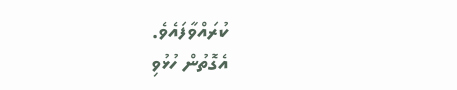ކުރައްވާފައެވެ.
އެގޮތުން ހުޅުވި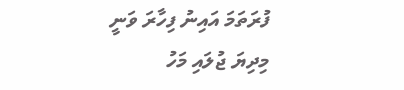ފުރަތަމަ އައިނު ފިހާރަ ވަނީ މިދިޔަ ޖުލައި މަހު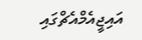އައިޖީއެމްއެޗްގައި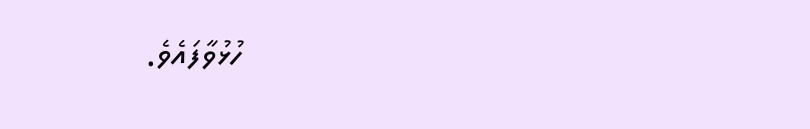ހުޅުވާފައެވެ.